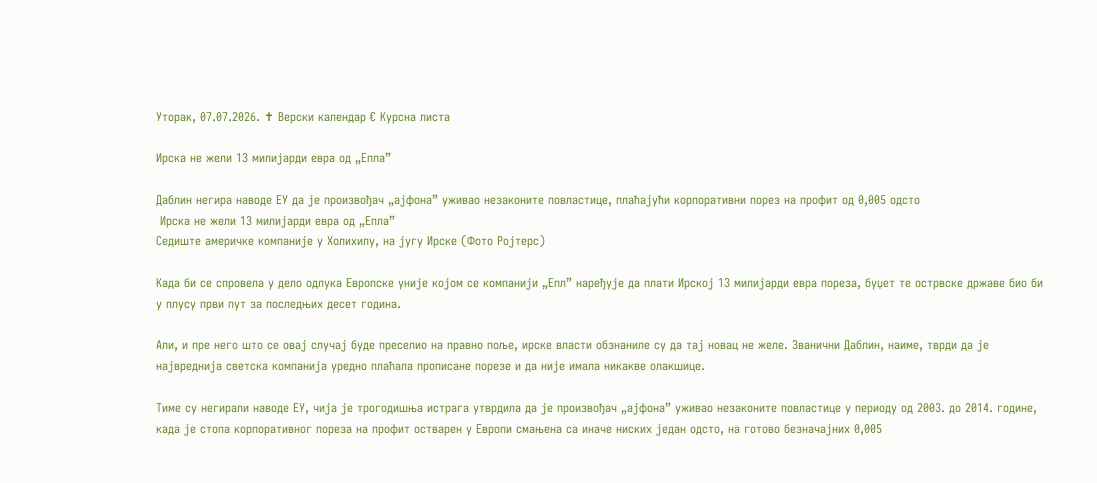Уторак, 07.07.2026. ✝ Верски календар € Курсна листа

Ирска не жели 13 милијарди евра од „Епла”

Даблин негира наводе ЕУ да је произвођач „ајфона” уживао незаконите повластице, плаћајући корпоративни порез на профит од 0,005 одсто
 Ирска не жели 13 милијарди евра од „Епла”
Седиште америчке компаније у Холихилу, на југу Ирске (Фото Ројтерс)

Када би се спровела у дело одлука Европске уније којом се компанији „Епл” наређује да плати Ирској 13 милијарди евра пореза, буџет те острвске државе био би у плусу први пут за последњих десет година.

Али, и пре него што се овај случај буде преселио на правно поље, ирске власти обзнаниле су да тај новац не желе. Званични Даблин, наиме, тврди да је највреднија светска компанија уредно плаћала прописане порезе и да није имала никакве олакшице.

Тиме су негирали наводе ЕУ, чија је трогодишња истрага утврдила да је произвођач „ајфона” уживао незаконите повластице у периоду од 2003. до 2014. године, када је стопа корпоративног пореза на профит остварен у Европи смањена са иначе ниских један одсто, на готово безначајних 0,005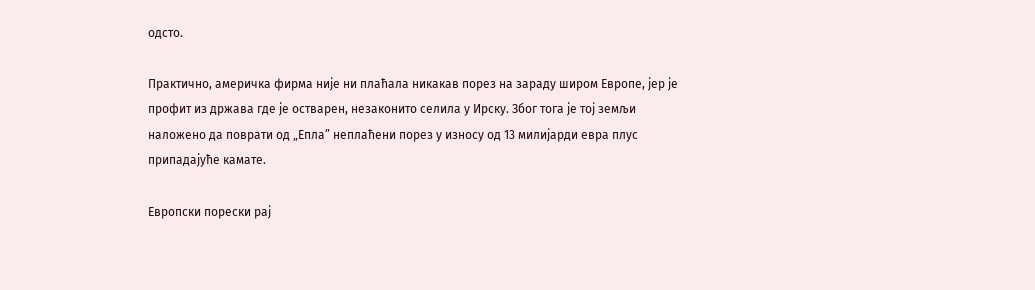одсто.

Практично, америчка фирма није ни плаћала никакав порез на зараду широм Европе, јер је профит из држава где је остварен, незаконито селила у Ирску. Због тога је тој земљи наложено да поврати од „Епла” неплаћени порез у износу од 13 милијарди евра плус припадајуће камате.

Европски порески рај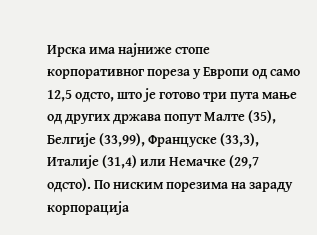Ирска има најниже стопе корпоративног пореза у Европи од само 12,5 одсто, што је готово три пута мање од других држава попут Малте (35), Белгије (33,99), Француске (33,3), Италије (31,4) или Немачке (29,7 одсто). По ниским порезима на зараду корпорација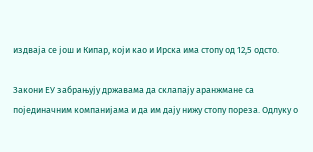издваја се још и Кипар, који као и Ирска има стопу од 12,5 одсто.

Закони ЕУ забрањују државама да склапају аранжмане са појединачним компанијама и да им дају нижу стопу пореза. Одлуку о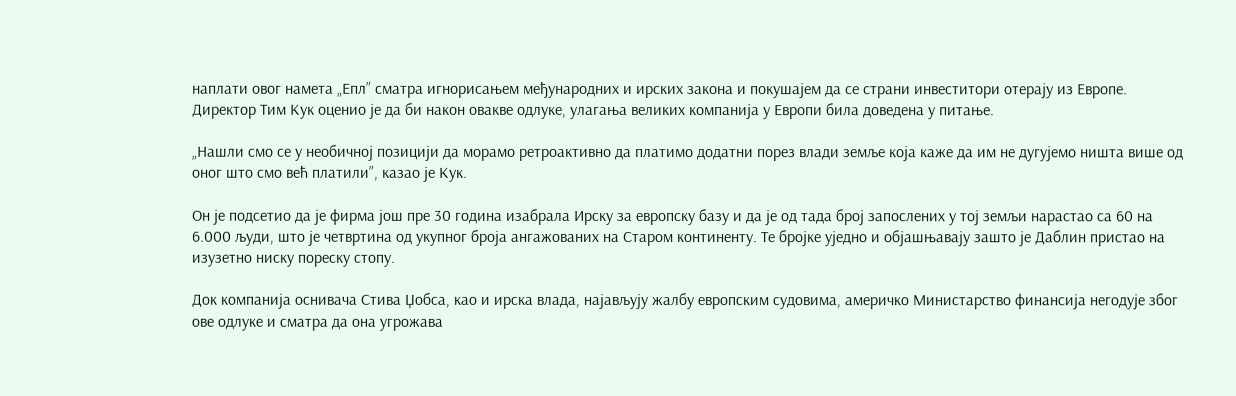наплати овог намета „Епл” сматра игнорисањем међународних и ирских закона и покушајем да се страни инвеститори отерају из Европе. Директор Тим Кук оценио је да би након овакве одлуке, улагања великих компанија у Европи била доведена у питање.

„Нашли смо се у необичној позицији да морамо ретроактивно да платимо додатни порез влади земље која каже да им не дугујемо ништа више од оног што смо већ платили”, казао је Кук.

Он је подсетио да је фирма још пре 30 година изабрала Ирску за европску базу и да је од тада број запослених у тој земљи нарастао са 60 на 6.000 људи, што је четвртина од укупног броја ангажованих на Старом континенту. Те бројке уједно и објашњавају зашто је Даблин пристао на изузетно ниску пореску стопу.

Док компанија оснивача Стива Џобса, као и ирска влада, најављују жалбу европским судовима, америчко Министарство финансија негодује због ове одлуке и сматра да она угрожава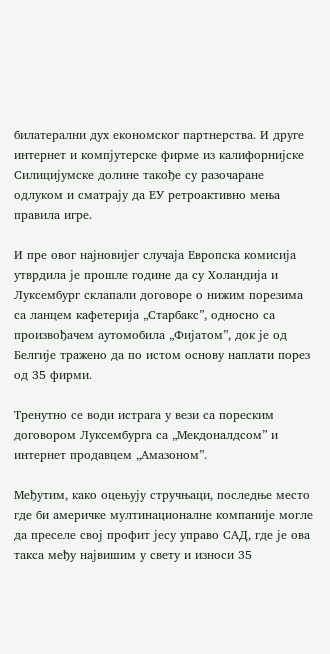билатерални дух економског партнерства. И друге интернет и компјутерске фирме из калифорнијске Силицијумске долине такође су разочаране одлуком и сматрају да ЕУ ретроактивно мења правила игре.

И пре овог најновијег случаја Европска комисија утврдила је прошле године да су Холандија и Луксембург склапали договоре о нижим порезима са ланцем кафетерија „Старбакс”, односно са произвођачем аутомобила „Фијатом”, док је од Белгије тражено да по истом основу наплати порез од 35 фирми.

Тренутно се води истрага у вези са пореским договором Луксембурга са „Мекдоналдсом” и интернет продавцем „Амазоном”.

Међутим, како оцењују стручњаци, последње место где би америчке мултинационалне компаније могле да преселе свој профит јесу управо САД, где је ова такса међу највишим у свету и износи 35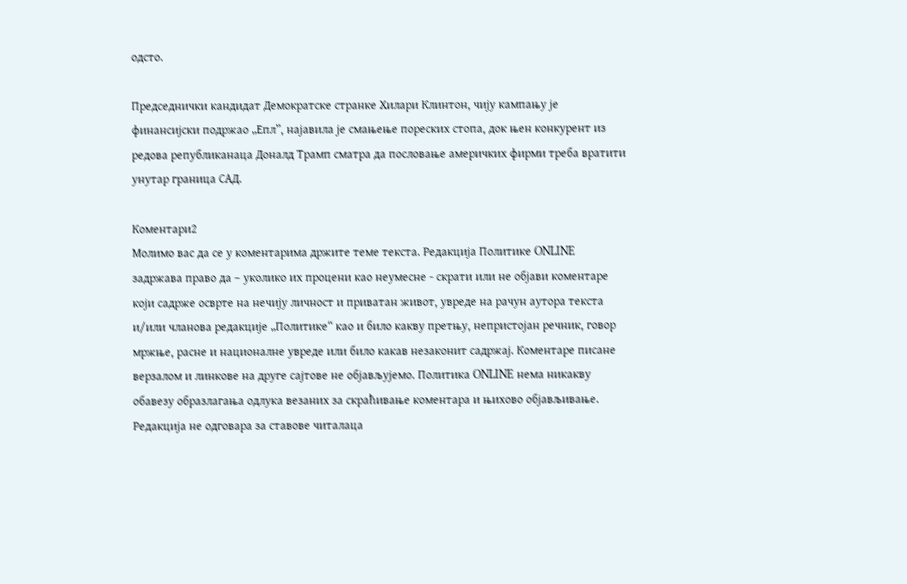одсто.

Председнички кандидат Демократске странке Хилари Клинтон, чију кампању је финансијски подржао „Епл”, најавила је смањење пореских стопа, док њен конкурент из редова републиканаца Доналд Трамп сматра да пословање америчких фирми треба вратити унутар граница САД.

Коментари2
Молимо вас да се у коментарима држите теме текста. Редакција Политике ONLINE задржава право да – уколико их процени као неумесне - скрати или не објави коментаре који садрже осврте на нечију личност и приватан живот, увреде на рачун аутора текста и/или чланова редакције „Политике“ као и било какву претњу, непристојан речник, говор мржње, расне и националне увреде или било какав незаконит садржај. Коментаре писане верзалом и линкове на друге сајтове не објављујемо. Политика ONLINE нема никакву обавезу образлагања одлука везаних за скраћивање коментара и њихово објављивање. Редакција не одговара за ставове читалаца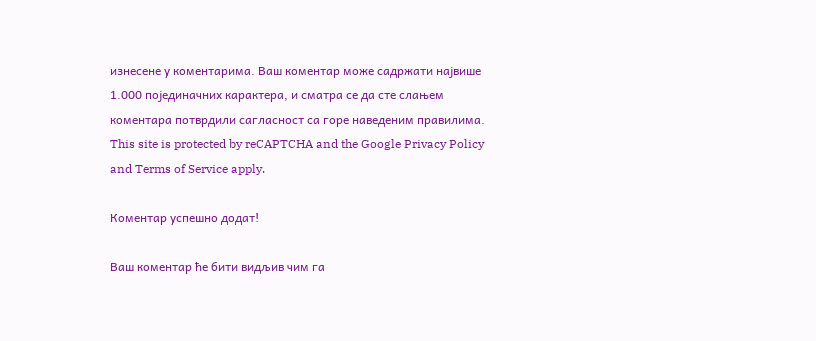изнесене у коментарима. Ваш коментар може садржати највише 1.000 појединачних карактера, и сматра се да сте слањем коментара потврдили сагласност са горе наведеним правилима.
This site is protected by reCAPTCHA and the Google Privacy Policy and Terms of Service apply.

Комeнтар успeшно додат!

Ваш комeнтар ћe бити видљив чим га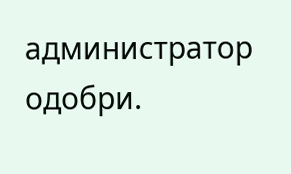администратор одобри.